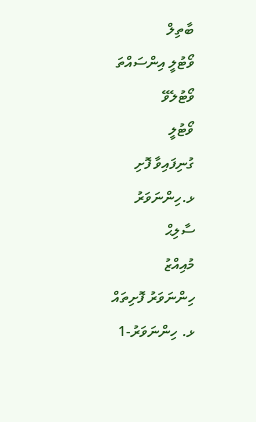ބާތިލް
ވޯޓުލީ އިންސައްތަ
ވޯޓުލެވޭ
ވޯޓުލީ
ގުނިފައިވާ ފޮށި
ޅ.ހިންނަވަރު
ސާލިޙް
މުއިއްޒު
ހިންނަވަރު ފޮށިތައް
ޅ. ހިންނަވަރު-1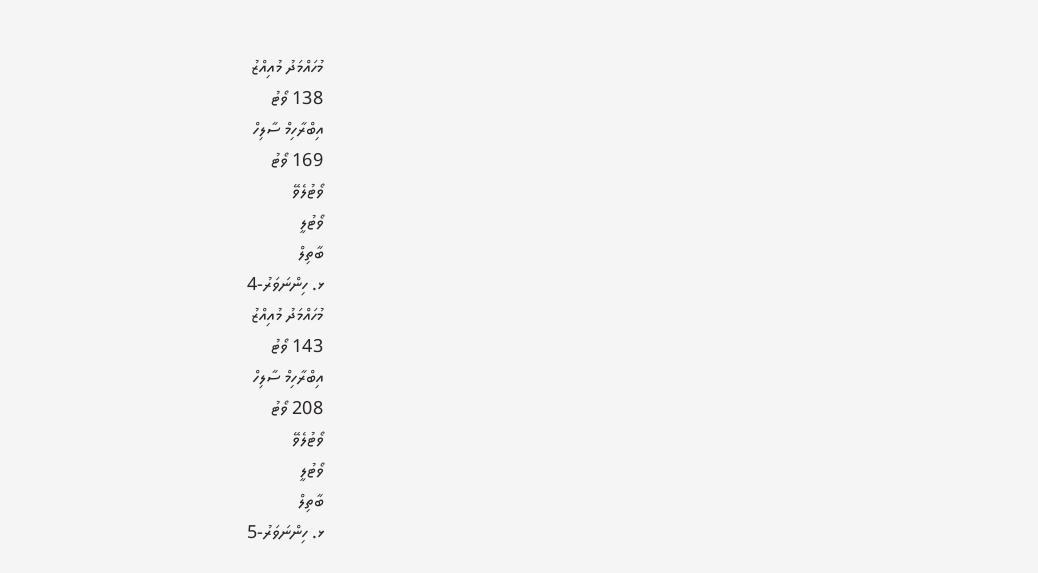މުހައްމަދު މުއިއްޒު
138 ވޯޓު
އިބްރާހިމް ސާލިހް
169 ވޯޓު
ވޯޓުލެވޭ
ވޯޓުލީ
ބާތިލް
ޅ. ހިންނަވަރު-4
މުހައްމަދު މުއިއްޒު
143 ވޯޓު
އިބްރާހިމް ސާލިހް
208 ވޯޓު
ވޯޓުލެވޭ
ވޯޓުލީ
ބާތިލް
ޅ. ހިންނަވަރު-5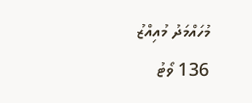މުހައްމަދު މުއިއްޒު
136 ވޯޓު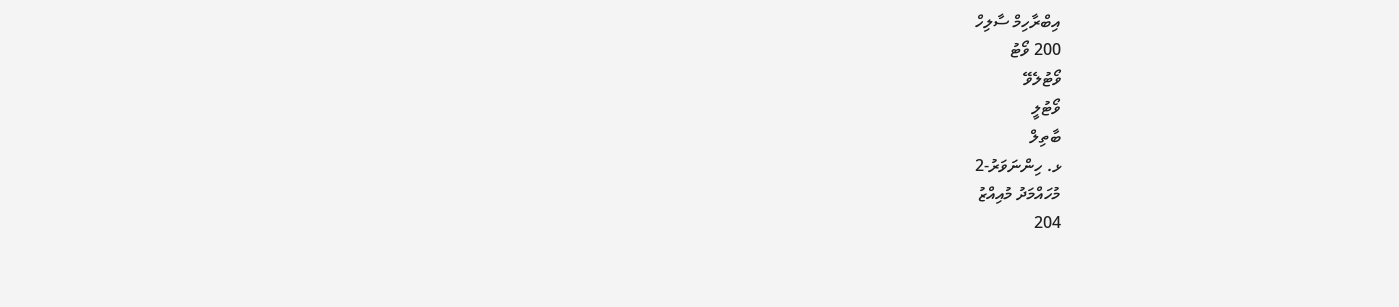އިބްރާހިމް ސާލިހް
200 ވޯޓު
ވޯޓުލެވޭ
ވޯޓުލީ
ބާތިލް
ޅ. ހިންނަވަރު-2
މުހައްމަދު މުއިއްޒު
204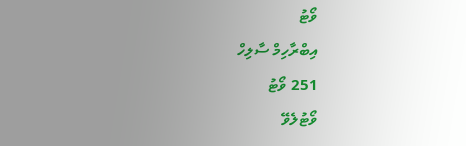ވޯޓު
އިބްރާހިމް ސާލިހް
251 ވޯޓު
ވޯޓުލެވޭ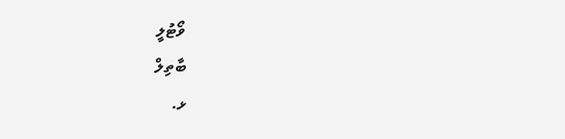ވޯޓުލީ
ބާތިލް
ޅ.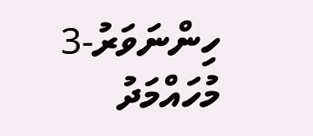ހިންނަވަރު-3
މުހައްމަދު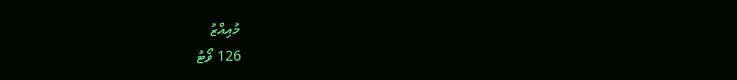މުއިއްޒު
126 ވޯޓު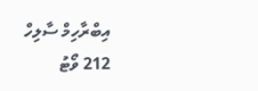އިބްރާހިމް ސާލިހް
212 ވޯޓު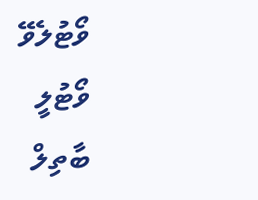ވޯޓުލެވޭ
ވޯޓުލީ
ބާތިލް